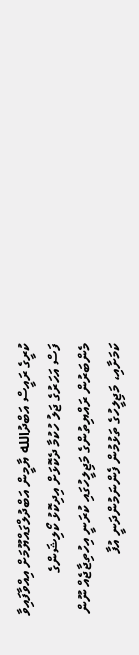ކުރީގެ ރައީސް އަބްދުالله ޔާމީން އަބްދުލްގައްޔޫމަށް އިއްވާފައިވާ ފަސް އަހަރުގެ ޖަލު ހުކުމާ ދެކޮޅަށް އިދިކޮޅު ކޯލިޝަންގެ މެންބަރުން ރައްޔިތުންގެ މަޖިލީހުގައި ކުރަނީ އިހުތިޖާޖެއް ނޫން ކަމަށާއި، މަޖިލީހުގެ ތަޅުމުން ފެންނަމުންދަނީ އުފާ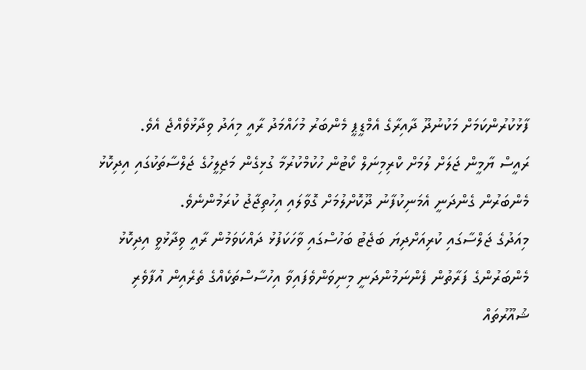ފާޅުކުރުންކަމަށް މަކުނުދޫ ދާއިރާގެ އެމްޑީޕީ މެންބަރު މުހައްމަދު ރާއީ މިއަދު ވިދާޅުވެއްޖެ އެވެ.
ރައީސް ޔާމީން ޖަލަށް ލުމަށް ކްރިމިނަލް ކޯޓުން ހުކުމްކުރުމާ ގުޅިގެން މަޖިލީހުގެ ޖަލްސާތަކުގައި އިދިކޮޅު މެންބަރުން ގެންދަނީ އެމަނިކުފާނު ދޫކޮށްލުމަށް ގޮވާލައި އިހުތިޖާޖު ކުރަމުންނެވެ.
މިއަދުގެ ޖަލްސާގައި ކުރިއަށްދިޔަ ބަޖެޓު ބަހުސްގައި ވާހަކަފުޅު ދައްކަވަމުން ރާއީ ވިދާޅުވީ އިދިކޮޅު މެންބަރުންގެ ފަރާތުން ފެންނަމުންދަނީ މިނިވަންވެފައިވާ އިހުސާސްތަކެއްގެ ތެރެއިން އުފާވެރި ޝުއޫރުތައް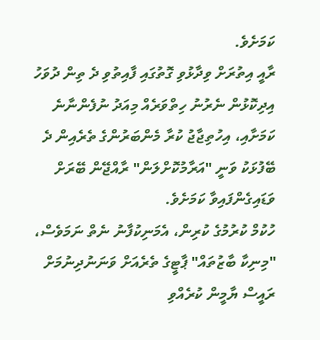ކަމަށެވެ.
ރާއީ އިތުރަށް ވިދާޅުވި ގޮތުގައި ފާއިތުވި ދެ ތިން ދުވަހު އިދިކޮޅުން ނެރުނު ހިތްވަރެއް މިއަދު ނުފެންނާނެ ކަމަށާއި، އިހުތިޖާޖު ކުރާ މެންބަރުންގެ ތެރެއިން ދެ ބޭފުޅަކު ވަނީ "އަރާމުކޮށްލަން" ރާއްޖޭން ބޭރަށް ވަޑައިގެންފައިވާ ކަމަށެވެ.
ހުކުމް ކުރުމުގެ ކުރިން، އެމަނިކުފާނު ނެތް ނަމަވެސް، "މިނިކާ ބާޒުތައް" ޕާޓީގެ ތެރެއަށް ވަނަނުދިނުމަށް ރައީސް ޔާމީން ކުރެއްވި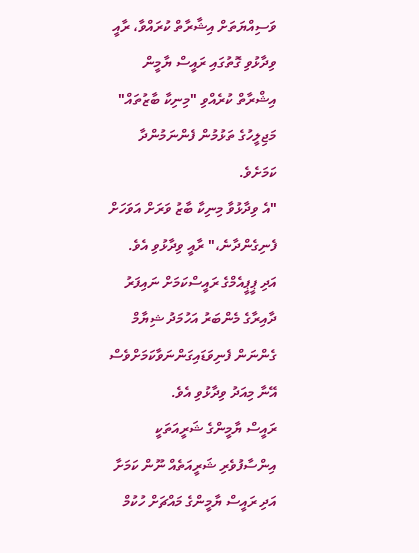ވަސިއްޔަތަށް އިޝާރާތް ކުރައްވާ، ރާއީ ވިދާޅުވި ގޮތުގައި ރައީސް ޔާމީން އިޝްރާތް ކުރެއްވި "މިނިކާ ބާޒުތައް" މަޖިލީހުގެ ތަޅުމުން ފެންނަމުންދާ ކަމަށެވެ.
"އެ ވިދާޅުވާ މިނިކާ ބާޒު ވަރަށް އަވަހަށް ފެނިގެންދާނެ،" ރާއީ ވިދާޅުވި އެވެ.
އަދި ޕީޕީއެމްގެ ރައީސްކަމަށް ނައިފަރު ދާއިރާގެ މެންބަރު އަހުމަދު ޝިޔާމް ގެންނަން ފެނިވަޑައިގަންނަވާކަމަށްވެސް އޭނާ މިއަދު ވިދާޅުވި އެވެ.
ރައީސް ޔާމީންގެ ޝަރީއަތަކީ އިންސާފުވެރި ޝަރީއަތެއް ނޫން ކަމަށާ އަދި ރައީސް ޔާމީންގެ މައްޗަށް ހުކުމް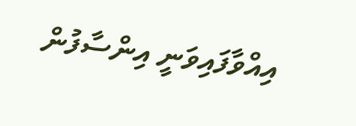އިއްވާފައިވަނީ އިންސާފުން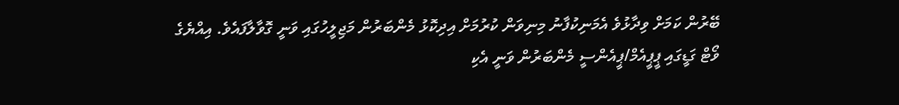ބޭރުން ކަމަށް ވިދާޅުވެ އެމަނިކުފާނު މިނިވަން ކުރުމަށް އިދިކޮޅު މެންބަރުން މަޖިލީހުގައި ވަނީ ގޮވާލާފައެވެ. އިއްޔެގެ ވޯޓް ގަޑީގައި ޕީޕީއެމް/ޕީއެންސީ މެންބަރުން ވަނީ އެކި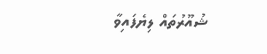ޝުއޫރުތައް ލިޔެފައިވާ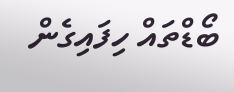ބޯޑްތައް ހިފައިގެން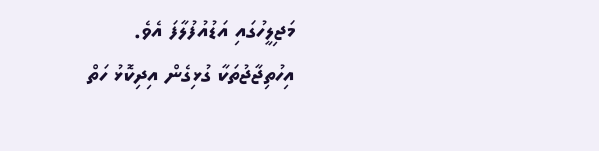މަޖިލީހުގައި އަޑުއުފުލާފަ އެވެ.
އިހުތިޖާޖުތަކާ ގުޅިގެން އިދިކޮޅު ހަތް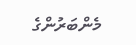މެންބަރުންގެ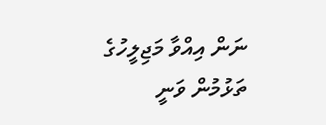ނަން އިއްވާ މަޖިލީހުގެ ތަޅުމުން ވަނީ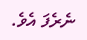ނެރެފަ އެވެ.